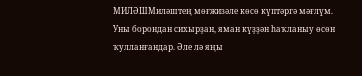МИЛӘШМиләштең мөғжизәле көсө күптәргә мәғлүм. Уны борондан сихырҙан, яман күҙҙән һаҡланыу өсөн ҡулланғандар. Әле лә яңы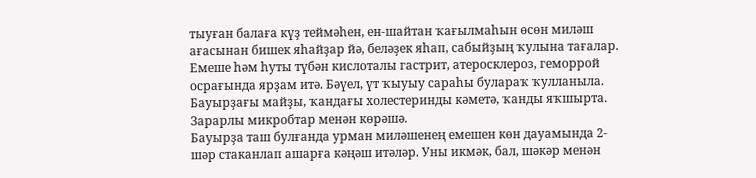тыуған балаға күҙ теймәһен, ен-шайтан ҡағылмаһын өсөн миләш ағасынан бишек яһайҙар йә, беләҙек яһап, сабыйҙың ҡулына тағалар.
Емеше һәм һуты түбән кислоталы гастрит, атеросклероз, геморрой осрағында ярҙам итә. Бәүел, үт ҡыуыу сараһы булараҡ ҡулланыла. Бауырҙағы майҙы, ҡандағы холестеринды кәметә, ҡанды яҡшырта. Зарарлы микробтар менән көрәшә.
Бауырҙа таш булғанда урман миләшенең емешен көн дауамында 2-шәр стаканлап ашарға кәңәш итәләр. Уны икмәк, бал, шәкәр менән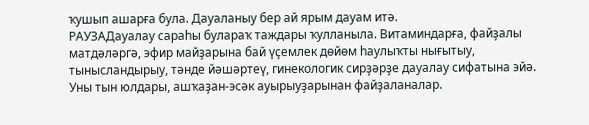ҡушып ашарға була. Дауаланыу бер ай ярым дауам итә.
РАУЗАДауалау сараһы булараҡ таждары ҡулланыла. Витаминдарға, файҙалы матдәләргә, эфир майҙарына бай үҫемлек дөйөм һаулыҡты нығытыу, тынысландырыу, тәнде йәшәртеү, гинекологик сирҙәрҙе дауалау сифатына эйә. Уны тын юлдары, ашҡаҙан-эсәк ауырыуҙарынан файҙаланалар.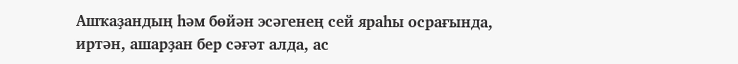Ашҡаҙандың һәм бөйән эсәгенең сей яраһы осрағында, иртән, ашарҙан бер сәғәт алда, ас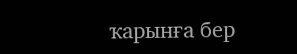ҡарынға бер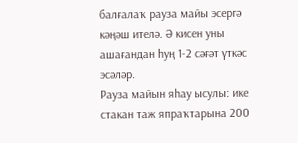балғалаҡ рауза майы эсергә кәңәш ителә. Ә кисен уны ашағандан һуң 1-2 сәғәт үткәс эсәләр.
Рауза майын яһау ысулы: ике стакан таж япраҡтарына 200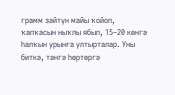грамм зәйтүн майы ҡойоп, ҡапҡасын ныҡлы ябып, 15–20 көнгә һалҡын урынға ултырталар. Уны биткә, тәнгә һөртөргә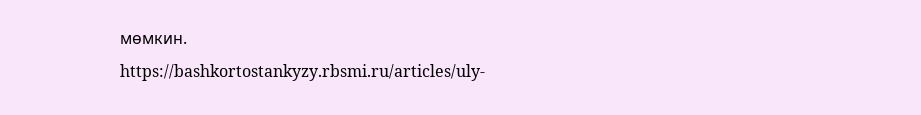мөмкин.
https://bashkortostankyzy.rbsmi.ru/articles/uly-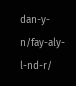dan-y-n/fay-aly-l-nd-r/